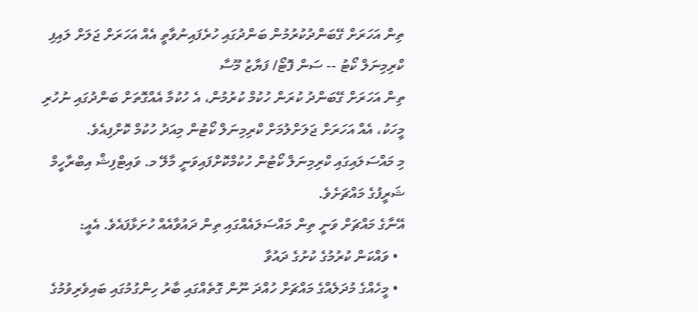ތިން އަހަރަށް ގޭބަންދުކުރުމުން ބަންދުގައި ހުރެފައިނުވާތީ އެއް އަހަރަށް ޖަލަށް ލައިފި
ކްރިމިނަލް ކޯޓު -- ސަން ފޮޓޯ/ ފަޔާޒު މޫސާ
ތިން އަހަރަށް ގޭބަންދު ކުރަން ހުކުމް ކުރުމުން، އެ ހުކުމާ އެއްގޮތަށް ބަންދުގައި ނުހުރި މީހަކު، އެއް އަހަރަށް ޖަލަށްލުމަށް ކްރިމިނަލް ކޯޓުން މިއަދު ހުކުމް ކޮށްފިއެވެ.
މި މައްސަލައިގައި ކްރިމިނަލް ކޯޓުން ހުކުމްކޮށްފައިވަނީ މާލޭ މ. ވައިޓްފިޝް އިބްރާހީމް ޝަރީފުގެ މައްޗަށެވެ.
އޭނާގެ މައްޗަށް ވަނީ ތިން މައްސަލައެއްގައި ތިން ދައުވާއެއް ހުށަޅާފައެވެ. އެއީ:
  • ވައްކަން ކުރުމުގެ ކުށުގެ ދައުވާ
  • މީހެއްގެ މުދަލެއްގެ މައްޗަށް ހުއްދަ ނޫން ގޮތެއްގައި ބާރު ހިންގުމުގައި ބައިވެރިވުމުގެ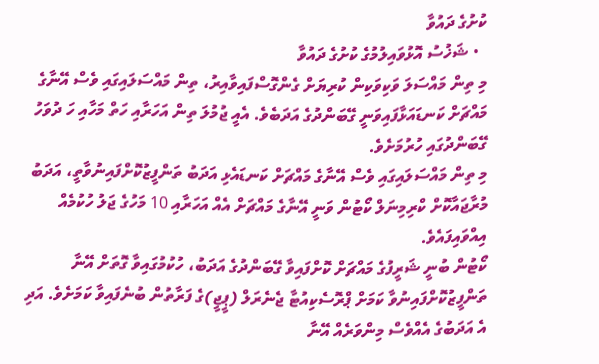ކުށުގެ ދައުވާ
  • ޝަޚުސު އޮޅުވައިލުމުގެ ކުށުގެ ދައުވާ
މި ތިން މައްސަލަ ވަކިވަކިން ކުރިޔަށް ގެންގޮސްފައިވާއިރު، ތިން މައްސަލައިގައި ވެސް އޭނާގެ މައްޗަށް ކަނޑައަޅާފައިވަނީ ގޭބަންދުގެ އަދަބެވެ. އެއީ ޖުމުލަ ތިން އަހަރާއި ހަތް މަހާއި ހަ ދުވަހު ގޭބަންދުގައި ހުރުމަށެވެ.
މި ތިން މައްސަލައިގައި ވެސް އޭނާގެ މައްޗަށް ކަނޑައެޅި އަދަބު ތަންފީޒުކޮށްފައިނުވާތީ، އަދަބު މުރާޖައާކޮށް ކްރިމިނަލް ކޯޓުން ވަނީ އޭނާގެ މައްޗަށް އެއް އަހަރާއި 10 މަހުގެ ޖަލު ހުކުމެއް އިއްވައިފައެވެ.
ކޯޓުން ބުނީ ޝަރީފުގެ މައްޗަށް ކޮށްފައިވާ ގޭބަންދުގެ އަދަބު، ހުކުމުގައިވާ ގޮތަށް އޭނާ ތަންފީޒުކޮށްފައިނުވާ ކަމަށް ޕްރޮސެކިއުޓާ ޖެނެރަލް (ޕީޖީ)ގެ ފަރާތުން ބުނެފައިވާ ކަމަށެވެ. އަދި އެ އަދަބުގެ އެއްވެސް މިންވަރެއް އޭނާ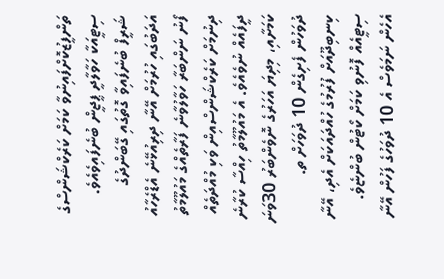ތަންފީޒުކޮށްފައިނުވާ ކަމަށް ކަރެކްޝަންސްގެ ސިޓީއަކާ ހަވާލާދީ ޕީޖީން ބުނެފައިވެއެވެ.
ޝަރީފް ބުނެފައިވާ ގޮތުގައި ގޭބަންދުގެ އަދަބުގައި ހުރުމަށް އޭނާ ދިރިއުޅޭނެ އެޑްރެހާއު ފޯނު ނަންބަރާ ހަވާލުވާނެ ފަރާތެއްގެ މައުލޫމާތު ދިނުމަށް ކަރެކްޝަންސްއިން ވަކި މުއްދަތެއް ދީފައެއް ނުވެއެވެ. އެ މައުލޫމާތު ހިއްސާ ކުރާނެ ކަމަށާއި، މިދިޔަ އަހަރުގެ ނޮވެންބަރު 30ވަނަ ދުވަހުން ފެށިގެން 10 ދުވަހަށް ތ. ކިނބިދޫއަށް ފުރުމުގެ ހުއްދައަކަށް އެދި، އޭނާ ސިޓީއެއް ފޮނުވި ކަމަށް ކޯޓުން ބުންޏެވެ.
އެހެން ނަމަވެސް އެ 10 ދުވަހުގެ ފަހުން އޭނާ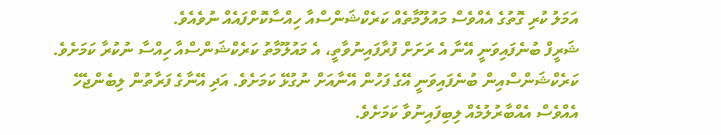އަމަލު ކުރި ގޮތުގެ އެއްވެސް މައުލޫމާތެއް ކަރެކްޝަންސްއާ ހިއްސާކޮށްފައެއް ނުވެއެވެ.
ޝަރީފް ބުނެފައިވަނީ އޭނާ އެ ރަށަށް ފުރާފައިނުވާތީ، އެ މައުލޫމާތު ކަރެކްޝަންސްއާ ހިއްސާ ނުކުރާ ކަމަށެވެ.
ކަރެކްޝަންސްއިން ބުނެފައިވަނީ އޭގެ ފަހުން އޭނާއަށް ނުގުޅޭ ކަމަށެވެ. އަދި އޭނާގެ ފަރާތުން ލިބެންޖެހޭ އެއްވެސް އެއްބާރުލުމެއް ލިބިފައިނުވާ ކަމަށެވެ.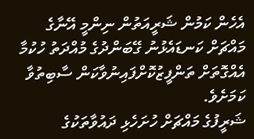އެހެން ކަމުން ޝަރީއަތުން ނިންމީ އޭނާގެ މައްޗަށް ކަނޑައެޅުނު ގޭބަންދުގެ މުއްދަތު ހުކުމާ އެއްގޮތަށް ތަންފީޒުކޮށްފައިނުވާކަން ސާބިތުވާ ކަމަށެވެ.
ޝަރީފުގެ މައްޗަށް ހުށަހެޅި ދައުވާތަކުގެ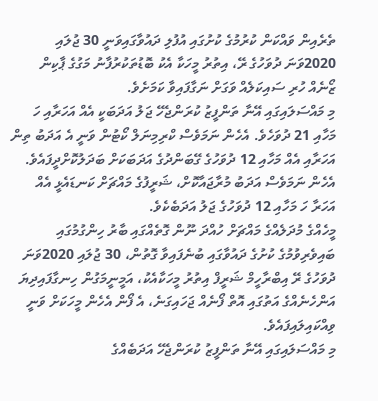ތެރެއިން ވައްކަން ކުރުމުގެ ކުށުގައި އުފުލި ދައުވާގައިވަނީ 30 ޖުލައި 2020ވަނަ ދުވަހުގެ ރޭ، އިތުރު މީހަކާ އެކު ބޮޑުތަކުރުފާނު މަގުގެ ޕާކިން ޒޯނެއް ހުރި ސައިކަލެއް ވަގަށް ނަގާފައިވާ ކަމަށެވެ.
މި މައްސަލައިގައި އޭނާ ތަންފީޒު ކުރަންޖެހޭ ޖަލު އަދަބަކީ އެއް އަހަރާއި ހަ މަހާއި 21 ދުވަހެވެ. އެހެން ނަމަވެސް ކްރިމިނަލް ކޯޓުން ވަނީ އެ އަދަބު ތިން އަހަރާއި އެއް މަހާއި 12 ދުވަހުގެ ގޭބަންދުގެ އަދަބަކަށް ބަދަލުކޮށްދީފައެވެ. އެހެން ނަމަވެސް އަދަބު މުރާޖައާކޮށް، ޝަރީފުގެ މައްޗަށް ކަނޑައެޅީ އެއް އަހަރާ ހަ މަހާއި 12 ދުވަހުގެ ޖަލު އަދަބެކެވެ.
މީހެއްގެ މުދަލެއްގެ މައްޗަށް ހުއްދަ ނޫން ގޮތެއްގައި ބާރު ހިންގުމުގައި ބައިވެރިވުމުގެ ކުށުގެ ދައުވާގައި ބުނެފައިވާ ގޮތުން، 30 ޖުލައި 2020ވަނަ ދުވަހުގެ ރޭ އިބްރާހީމް ޝަރީފް އިތުރު މީހަކާއެކު، އަމީނީމަގުން ހިނގާފައިދިޔަ އަންހެނެއްގެ އަތުގައި އޮތް ފޯނެއް ޖަހައިގަނެ، އެ ފޯން އެހެން މީހަކަށް ވަނީ ވިއްކައިލައިފައެވެ.
މި މައްސަލައިގައި އޭނާ ތަންފީޒު ކުރަންޖެހޭ އަދަބެއްގެ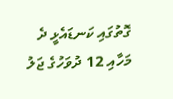ގޮތުގައި ކަނޑައެޅީ ދެ މަހާއި 12 ދުވަހުގެ ޖަލު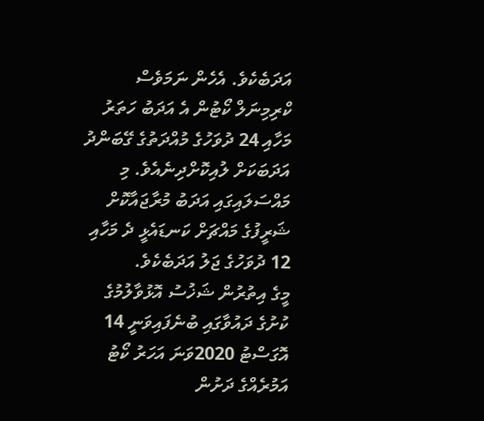އަދަބެކެވެ. އެހެން ނަމަވެސް ކްރިމިނަލް ކޯޓުން އެ އަދަބު ހަތަރު މަހާއި 24 ދުވަހުގެ މުއްދަތުގެ ގޭބަންދު އަދަބަކަށް ލުއިކޮށްދިނެއެވެ. މި މައްސަލައިގައި އަދަބު މުރާޖައާކޮށް ޝަރީފުގެ މައްޗަށް ކަނޑައެޅީ ދެ މަހާއި 12 ދުވަހުގެ ޖަލު އަދަބެކެވެ.
މީގެ އިތުރުން ޝަޚުސު އޮޅުވާލުމުގެ ކުށުގެ ދައުވާގައި ބުނެފައިވަނީ 14 އޮގަސްޓު 2020ވަނަ އަހަރު ކޯޓު އަމުރެއްގެ ދަށުން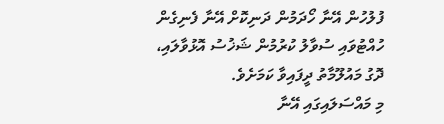ފުލުހުން އޭނާ ހޯދަމުން ދަނިކޮށް އޭނާ ފެނިގެން ހުއްޓުވައި ސުވާލު ކުރުމުން ޝަޚުސު އޮޅުވާލައި، ދޮގު މައުލޫމާތު ދީފައިވާ ކަމަށެވެ.
މި މައްސަލައިގައި އޭނާ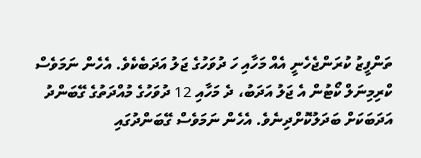ތަންފީޒު ކުރަންޖެހެނީ އެއް މަހާއި ހަ ދުވަހުގެ ޖަލު އަދަބެކެވެ. އެހެން ނަމަވެސް ކްރިމިނަލް ކޯޓުން އެ ޖަލު އަދަބު، ދެ މަހާއި 12 ދުވަހުގެ މުއްދަތުގެ ގޭބަންދު އަދަބަކަށް ބަދަލުކޮށްދިނެވެ. އެހެން ނަމަވެސް ގޭބަންދުގައި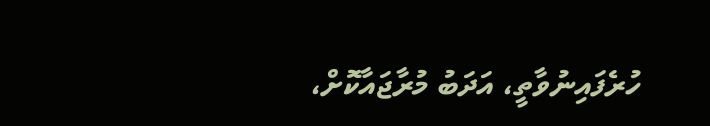ހުރެފައިނުވާތީ، އަދަބު މުރާޖައާކޮށް،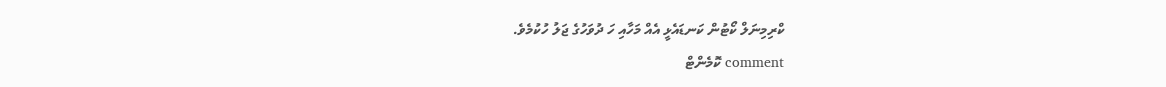ކްރިމިނަލް ކޯޓުން ކަނޑައެޅީ އެއް މަހާއި ހަ ދުވަހުގެ ޖަލު ހުކުމެވެ.
comment ކޮމެންޓް